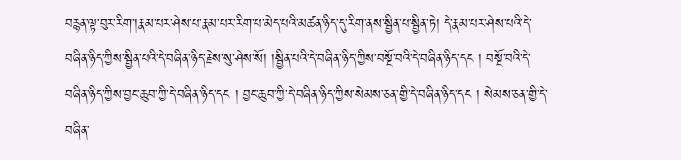བརྙན་ལྟ་བུར་རིག་།རྣམ་པར་ཤེས་པ་རྣམ་པར་རིག་པ་མེད་པའི་མཚན་ཉིད་དུ་རིག་ནས་སྦྱིན་པ་སྦྱིན་ཏེ། དེ་རྣམ་པར་ཤེས་པའི་དེ་བཞིན་ཉིད་ཀྱིས་སྦྱིན་པའི་དེ་བཞིན་ཉིད་རྗེས་སུ་ཤེས་སོ། །སྦྱིན་པའི་དེ་བཞིན་ཉིད་ཀྱིས་བསྔོ་བའི་དེ་བཞིན་ཉིད་དང ། བསྔོ་བའི་དེ་བཞིན་ཉིད་ཀྱིས་བྱང་ཆུབ་ཀྱི་དེ་བཞིན་ཉིད་དང ། བྱང་ཆུབ་ཀྱི་དེ་བཞིན་ཉིད་ཀྱིས་སེམས་ཅན་གྱི་དེ་བཞིན་ཉིད་དང ། སེམས་ཅན་གྱི་དེ་བཞིན་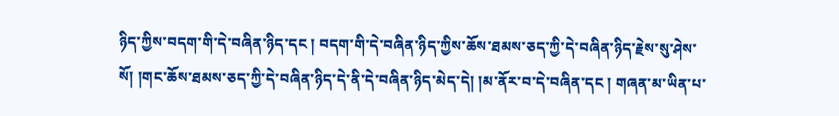ཉིད་ཀྱིས་བདག་གི་དེ་བཞིན་ཉིད་དང ། བདག་གི་དེ་བཞིན་ཉིད་ཀྱིས་ཆོས་ཐམས་ཅད་ཀྱི་དེ་བཞིན་ཉིད་རྗེས་སུ་ཤེས་སོ། །གང་ཆོས་ཐམས་ཅད་ཀྱི་དེ་བཞིན་ཉིད་དེ་ནི་དེ་བཞིན་ཉིད་མེད་དེ། །མ་ནོར་བ་དེ་བཞིན་དང ། གཞན་མ་ཡིན་པ་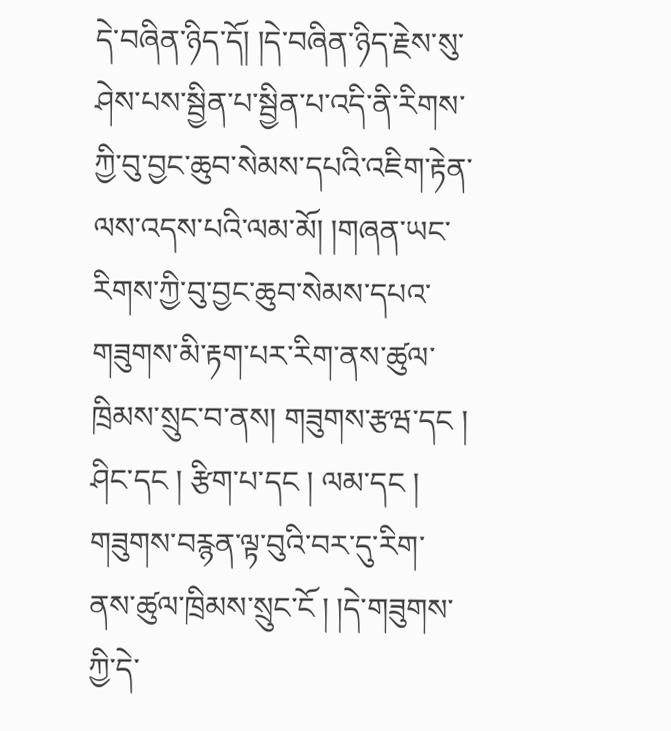དེ་བཞིན་ཉིད་དོ། །དེ་བཞིན་ཉིད་རྗེས་སུ་ཤེས་པས་སྦྱིན་པ་སྦྱིན་པ་འདི་ནི་རིགས་ཀྱི་བུ་བྱང་ཆུབ་སེམས་དཔའི་འཇིག་རྟེན་ལས་འདས་པའི་ལམ་མོ། །གཞན་ཡང་རིགས་ཀྱི་བུ་བྱང་ཆུབ་སེམས་དཔའ་གཟུགས་མི་རྟག་པར་རིག་ནས་ཚུལ་ཁྲིམས་སྲུང་བ་ནས། གཟུགས་རྩཝ་དང ། ཤིང་དང ། རྩིག་པ་དང ། ལམ་དང ། གཟུགས་བརྙན་ལྟ་བུའི་བར་དུ་རིག་ནས་ཚུལ་ཁྲིམས་སྲུང་ངོ ། །དེ་གཟུགས་ཀྱི་དེ་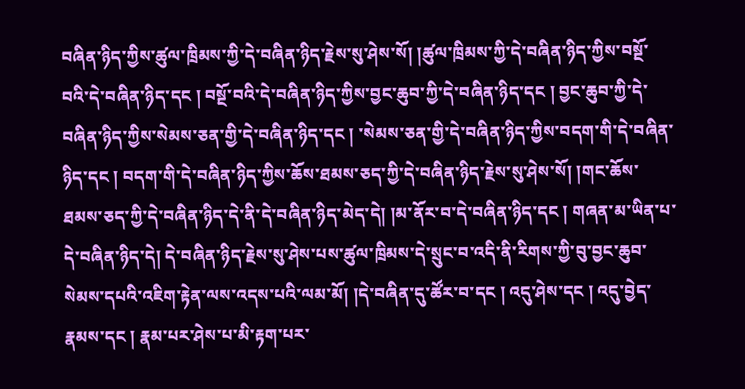བཞིན་ཉིད་ཀྱིས་ཚུལ་ཁྲིམས་ཀྱི་དེ་བཞིན་ཉིད་རྗེས་སུ་ཤེས་སོ། །ཚུལ་ཁྲིམས་ཀྱི་དེ་བཞིན་ཉིད་ཀྱིས་བསྔོ་བའི་དེ་བཞིན་ཉིད་དང ། བསྔོ་བའི་དེ་བཞིན་ཉིད་ཀྱིས་བྱང་ཆུབ་ཀྱི་དེ་བཞིན་ཉིད་དང ། བྱང་ཆུབ་ཀྱི་དེ་བཞིན་ཉིད་ཀྱིས་སེམས་ཅན་གྱི་དེ་བཞིན་ཉིད་དང ། ་སེམས་ཅན་གྱི་དེ་བཞིན་ཉིད་ཀྱིས་བདག་གི་དེ་བཞིན་ཉིད་དང ། བདག་གི་དེ་བཞིན་ཉིད་ཀྱིས་ཆོས་ཐམས་ཅད་ཀྱི་དེ་བཞིན་ཉིད་རྗེས་སུ་ཤེས་སོ། །གང་ཆོས་ཐམས་ཅད་ཀྱི་དེ་བཞིན་ཉིད་དེ་ནི་དེ་བཞིན་ཉིད་མེད་དེ། །མ་ནོར་བ་དེ་བཞིན་ཉིད་དང ། གཞན་མ་ཡིན་པ་དེ་བཞིན་ཉིད་དེ། དེ་བཞིན་ཉིད་རྗེས་སུ་ཤེས་པས་ཚུལ་ཁྲིམས་དེ་སྲུང་བ་འདི་ནི་རིགས་ཀྱི་བུ་བྱང་ཆུབ་སེམས་དཔའི་འཇིག་རྟེན་ལས་འདས་པའི་ལམ་མོ། །དེ་བཞིན་དུ་ཚོར་བ་དང ། འདུ་ཤེས་དང ། འདུ་བྱེད་རྣམས་དང ། རྣམ་པར་ཤེས་པ་མི་རྟག་པར་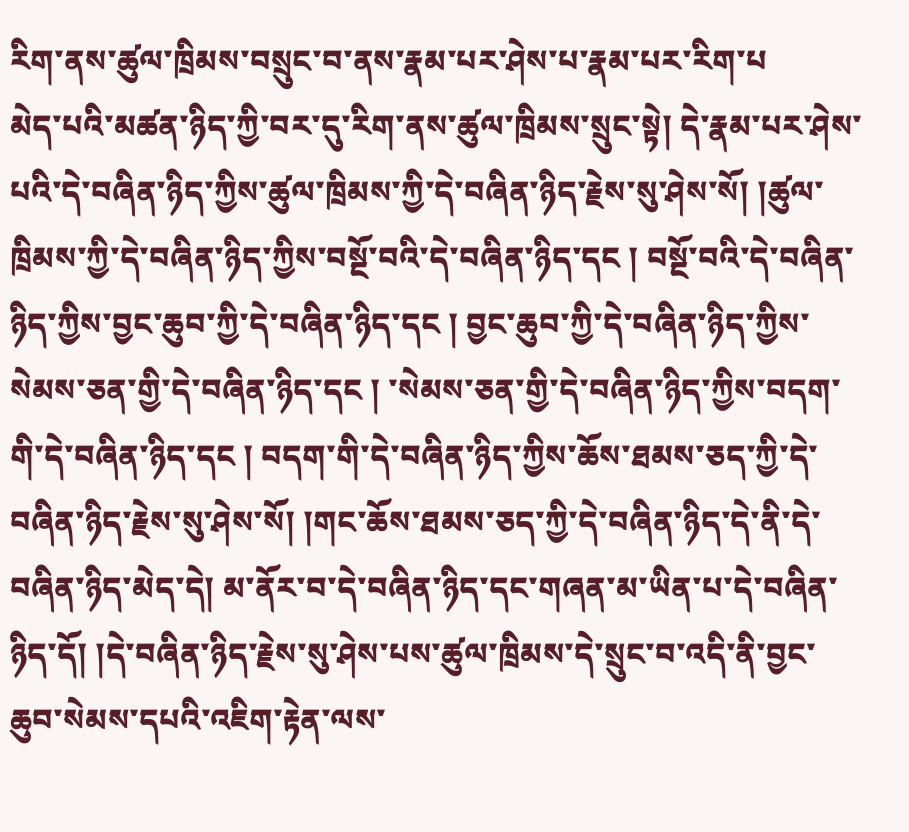རིག་ནས་ཚུལ་ཁྲིམས་བསྲུང་བ་ནས་རྣམ་པར་ཤེས་པ་རྣམ་པར་རིག་པ
མེད་པའི་མཚན་ཉིད་ཀྱི་བར་དུ་རིག་ནས་ཚུལ་ཁྲིམས་སྲུང་སྟེ། དེ་རྣམ་པར་ཤེས་པའི་དེ་བཞིན་ཉིད་ཀྱིས་ཚུལ་ཁྲིམས་ཀྱི་དེ་བཞིན་ཉིད་རྗེས་སུ་ཤེས་སོ། །ཚུལ་ཁྲིམས་ཀྱི་དེ་བཞིན་ཉིད་ཀྱིས་བསྔོ་བའི་དེ་བཞིན་ཉིད་དང ། བསྔོ་བའི་དེ་བཞིན་ཉིད་ཀྱིས་བྱང་ཆུབ་ཀྱི་དེ་བཞིན་ཉིད་དང ། བྱང་ཆུབ་ཀྱི་དེ་བཞིན་ཉིད་ཀྱིས་སེམས་ཅན་གྱི་དེ་བཞིན་ཉིད་དང ། ་སེམས་ཅན་གྱི་དེ་བཞིན་ཉིད་ཀྱིས་བདག་གི་དེ་བཞིན་ཉིད་དང ། བདག་གི་དེ་བཞིན་ཉིད་ཀྱིས་ཆོས་ཐམས་ཅད་ཀྱི་དེ་བཞིན་ཉིད་རྗེས་སུ་ཤེས་སོ། །གང་ཆོས་ཐམས་ཅད་ཀྱི་དེ་བཞིན་ཉིད་དེ་ནི་དེ་བཞིན་ཉིད་མེད་དེ། མ་ནོར་བ་དེ་བཞིན་ཉིད་དང་གཞན་མ་ཡིན་པ་དེ་བཞིན་ཉིད་དོ། །དེ་བཞིན་ཉིད་རྗེས་སུ་ཤེས་པས་ཚུལ་ཁྲིམས་དེ་སྲུང་བ་འདི་ནི་བྱང་ཆུབ་སེམས་དཔའི་འཇིག་རྟེན་ལས་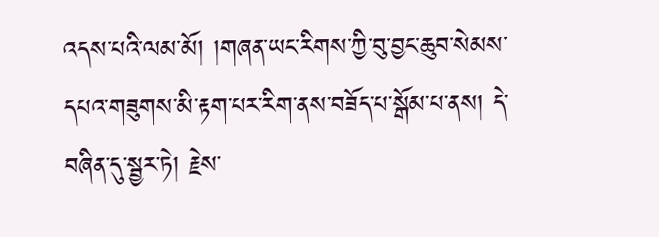འདས་པའི་ལམ་མོ། །གཞན་ཡང་རིགས་ཀྱི་བུ་བྱང་ཆུབ་སེམས་དཔའ་གཟུགས་མི་རྟག་པར་རིག་ནས་བཟོད་པ་སྒོམ་པ་ནས། དེ་བཞིན་དུ་སྦྱར་ཏེ། རྗེས་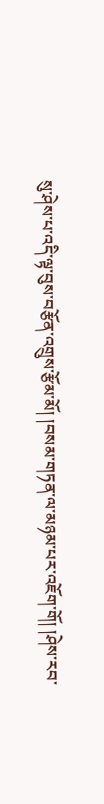སུ་ཤེས་པ་འདི་ལྟ་བུས་བརྩོན་འགྲུས་རྩོམ་མོ། །བསམ་གཏན་ལ་མཉམ་པར་འཇོག་གོ། །ཤེས་རབ་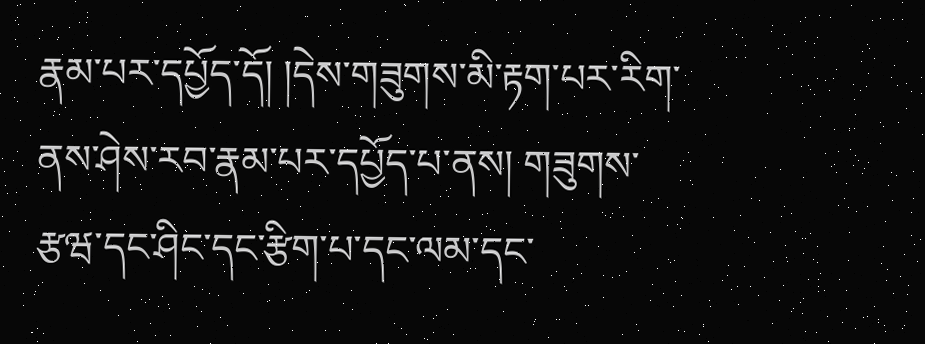རྣམ་པར་དཔྱོད་དོ། །དེས་གཟུགས་མི་རྟག་པར་རིག་ནས་ཤེས་རབ་རྣམ་པར་དཔྱོད་པ་ནས། གཟུགས་རྩཝ་དང་ཤིང་དང་རྩིག་པ་དང་ལམ་དང་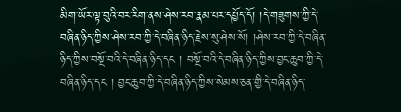མིག་ཡོར་ལྟ་བུའི་བར་རིག་ནས་ཤེས་རབ་རྣམ་པར་དཔྱོད་དོ། །དེ་གཟུགས་ཀྱི་དེ་བཞིན་ཉིད་ཀྱིས་ཤེས་རབ་ཀྱི་དེ་བཞིན་ཉིད་རྗེས་སུ་ཤེས་སོ། །ཤེས་རབ་ཀྱི་དེ་བཞིན་ཉིད་ཀྱིས་བསྔོ་བའི་དེ་བཞིན་ཉིད་དང ། བསྔོ་བའི་དེ་བཞིན་ཉིད་ཀྱིས་བྱང་ཆུབ་ཀྱི་དེ་བཞིན་ཉིད་དང ། བྱང་ཆུབ་ཀྱི་དེ་བཞིན་ཉིད་ཀྱིས་སེམས་ཅན་གྱི་དེ་བཞིན་ཉིད་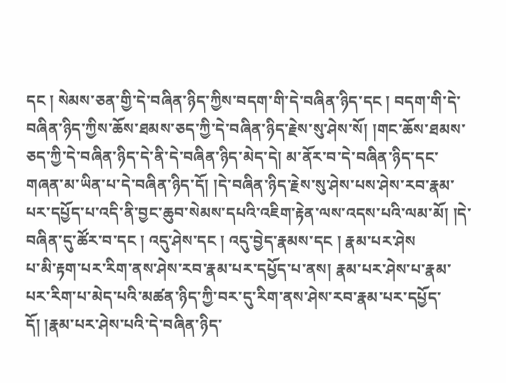དང ། སེམས་ཅན་གྱི་དེ་བཞིན་ཉིད་ཀྱིས་བདག་གི་དེ་བཞིན་ཉིད་དང ། བདག་གི་དེ་བཞིན་ཉིད་ཀྱིས་ཆོས་ཐམས་ཅད་ཀྱི་དེ་བཞིན་ཉིད་རྗེས་སུ་ཤེས་སོ། །གང་ཆོས་ཐམས་ཅད་ཀྱི་དེ་བཞིན་ཉིད་དེ་ནི་དེ་བཞིན་ཉིད་མེད་དེ། མ་ནོར་བ་དེ་བཞིན་ཉིད་དང་གཞན་མ་ཡིན་པ་དེ་བཞིན་ཉིད་དོ། །དེ་བཞིན་ཉིད་རྗེས་སུ་ཤེས་པས་ཤེས་རབ་རྣམ་པར་དཔྱོད་པ་འདི་ནི་བྱང་ཆུབ་སེམས་དཔའི་འཇིག་རྟེན་ལས་འདས་པའི་ལམ་མོ། །དེ་བཞིན་དུ་ཚོར་བ་དང ། འདུ་ཤེས་དང ། འདུ་བྱེད་རྣམས་དང ། རྣམ་པར་ཤེས
པ་མི་རྟག་པར་རིག་ནས་ཤེས་རབ་རྣམ་པར་དཔྱོད་པ་ནས། རྣམ་པར་ཤེས་པ་རྣམ་པར་རིག་པ་མེད་པའི་མཚན་ཉིད་ཀྱི་བར་དུ་རིག་ནས་ཤེས་རབ་རྣམ་པར་དཔྱོད་དོ། །རྣམ་པར་ཤེས་པའི་དེ་བཞིན་ཉིད་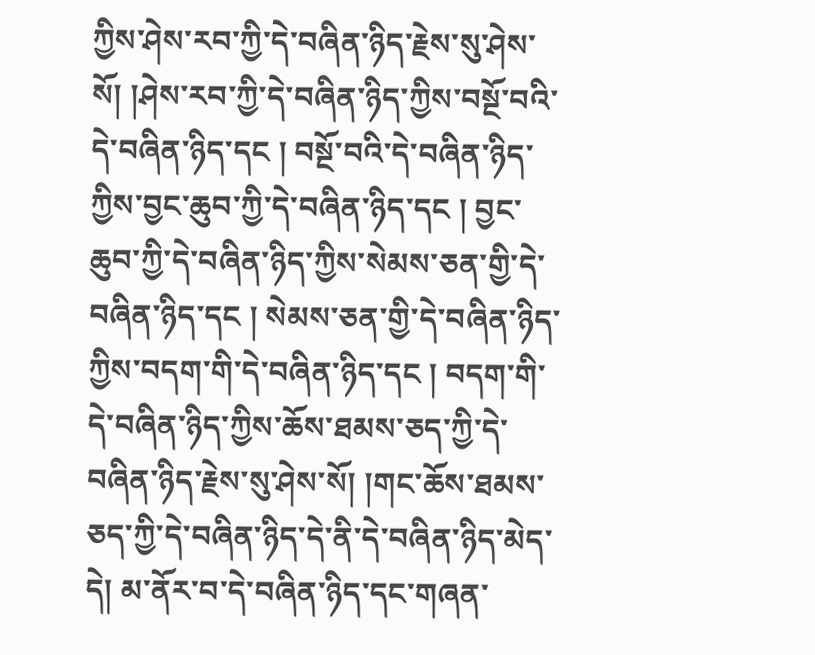ཀྱིས་ཤེས་རབ་ཀྱི་དེ་བཞིན་ཉིད་རྗེས་སུ་ཤེས་སོ། །ཤེས་རབ་ཀྱི་དེ་བཞིན་ཉིད་ཀྱིས་བསྔོ་བའི་དེ་བཞིན་ཉིད་དང ། བསྔོ་བའི་དེ་བཞིན་ཉིད་ཀྱིས་བྱང་ཆུབ་ཀྱི་དེ་བཞིན་ཉིད་དང ། བྱང་ཆུབ་ཀྱི་དེ་བཞིན་ཉིད་ཀྱིས་སེམས་ཅན་གྱི་དེ་བཞིན་ཉིད་དང ། སེམས་ཅན་གྱི་དེ་བཞིན་ཉིད་ཀྱིས་བདག་གི་དེ་བཞིན་ཉིད་དང ། བདག་གི་དེ་བཞིན་ཉིད་ཀྱིས་ཆོས་ཐམས་ཅད་ཀྱི་དེ་བཞིན་ཉིད་རྗེས་སུ་ཤེས་སོ། །གང་ཆོས་ཐམས་ཅད་ཀྱི་དེ་བཞིན་ཉིད་དེ་ནི་དེ་བཞིན་ཉིད་མེད་དེ། མ་ནོར་བ་དེ་བཞིན་ཉིད་དང་གཞན་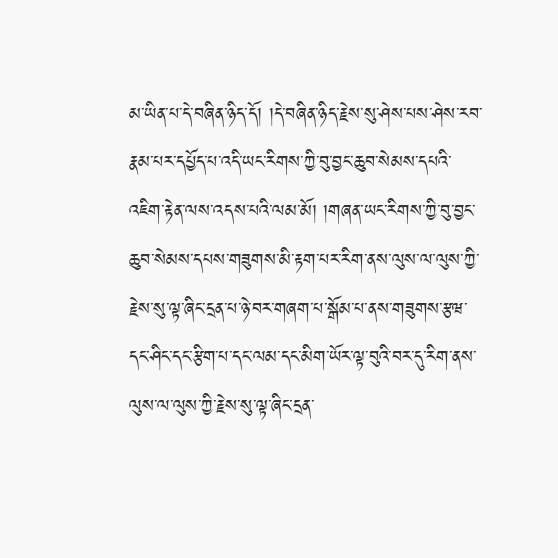མ་ཡིན་པ་དེ་བཞིན་ཉིད་དོ། །དེ་བཞིན་ཉིད་རྗེས་སུ་ཤེས་པས་ཤེས་རབ་རྣམ་པར་དཔྱོད་པ་འདི་ཡང་རིགས་ཀྱི་བུ་བྱང་ཆུབ་སེམས་དཔའི་འཇིག་རྟེན་ལས་འདས་པའི་ལམ་མོ། །གཞན་ཡང་རིགས་ཀྱི་བུ་བྱང་ཆུབ་སེམས་དཔས་གཟུགས་མི་རྟག་པར་རིག་ནས་ལུས་ལ་ལུས་ཀྱི་རྗེས་སུ་ལྟ་ཞིང་དྲན་པ་ཉེ་བར་གཞག་པ་སྒོམ་པ་ནས་གཟུགས་རྩཝ་དང་ཤིང་དང་རྩིག་པ་དང་ལམ་དང་མིག་ཡོར་ལྟ་བུའི་བར་དུ་རིག་ནས་ལུས་ལ་ལུས་ཀྱི་རྗེས་སུ་ལྟ་ཞིང་དྲན་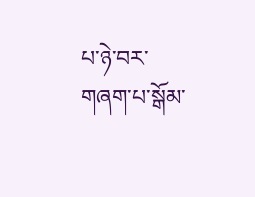པ་ཉེ་བར་གཞག་པ་སྒོམ་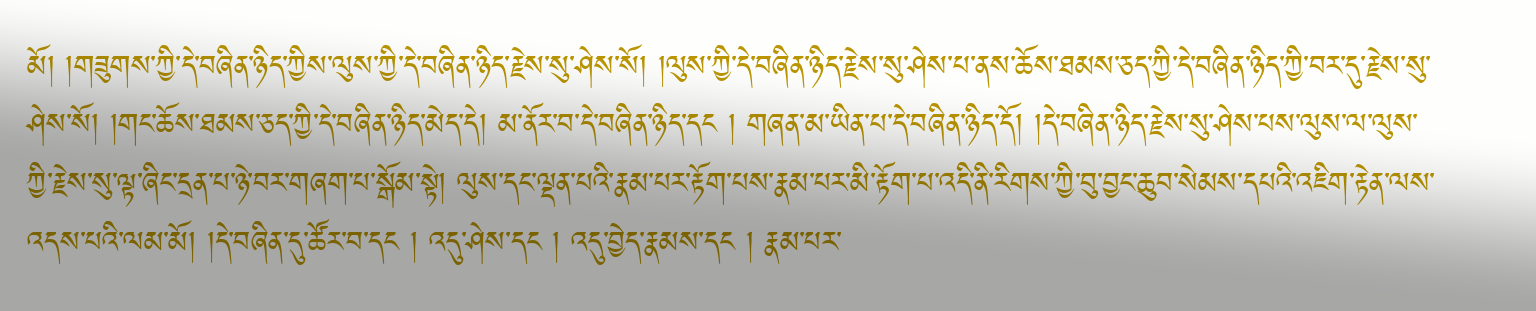མོ། །གཟུགས་ཀྱི་དེ་བཞིན་ཉིད་ཀྱིས་ལུས་ཀྱི་དེ་བཞིན་ཉིད་རྗེས་སུ་ཤེས་སོ། །ལུས་ཀྱི་དེ་བཞིན་ཉིད་རྗེས་སུ་ཤེས་པ་ནས་ཆོས་ཐམས་ཅད་ཀྱི་དེ་བཞིན་ཉིད་ཀྱི་བར་དུ་རྗེས་སུ་ཤེས་སོ། །གང་ཆོས་ཐམས་ཅད་ཀྱི་དེ་བཞིན་ཉིད་མེད་དེ། མ་ནོར་བ་དེ་བཞིན་ཉིད་དང ། གཞན་མ་ཡིན་པ་དེ་བཞིན་ཉིད་དོ། །དེ་བཞིན་ཉིད་རྗེས་སུ་ཤེས་པས་ལུས་ལ་ལུས་ཀྱི་རྗེས་སུ་ལྟ་ཞིང་དྲན་པ་ཉེ་བར་གཞག་པ་སྒོམ་སྟེ། ལུས་དང་ལྡན་པའི་རྣམ་པར་རྟོག་པས་རྣམ་པར་མི་རྟོག་པ་འདི་ནི་རིགས་ཀྱི་བུ་བྱང་ཆུབ་སེམས་དཔའི་འཇིག་རྟེན་ལས་འདས་པའི་ལམ་མོ། །དེ་བཞིན་དུ་ཚོར་བ་དང ། འདུ་ཤེས་དང ། འདུ་བྱེད་རྣམས་དང ། རྣམ་པར་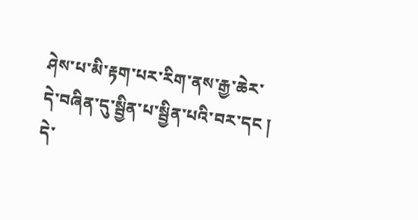ཤེས་པ་མི་རྟག་པར་རིག་ནས་རྒྱ་ཆེར་དེ་བཞིན་དུ་སྦྱིན་པ་སྦྱིན་པའི་བར་དང ། དེ་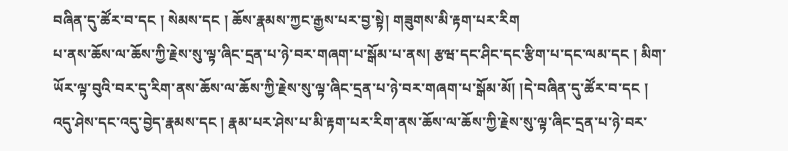བཞིན་དུ་ཚོར་བ་དང ། སེམས་དང ། ཆོས་རྣམས་ཀྱང་རྒྱས་པར་བྱ་སྟེ། གཟུགས་མི་རྟག་པར་རིག
པ་ནས་ཆོས་ལ་ཆོས་ཀྱི་རྗེས་སུ་ལྟ་ཞིང་དྲན་པ་ཉེ་བར་གཞག་པ་སྒོམ་པ་ནས། རྩཝ་དང་ཤིང་དང་རྩིག་པ་དང་ལམ་དང ། མིག་ཡོར་ལྟ་བུའི་བར་དུ་རིག་ནས་ཆོས་ལ་ཆོས་ཀྱི་རྗེས་སུ་ལྟ་ཞིང་དྲན་པ་ཉེ་བར་གཞག་པ་སྒོམ་མོ། །དེ་བཞིན་དུ་ཚོར་བ་དང ། འདུ་ཤེས་དང་འདུ་བྱེད་རྣམས་དང ། རྣམ་པར་ཤེས་པ་མི་རྟག་པར་རིག་ནས་ཆོས་ལ་ཆོས་ཀྱི་རྗེས་སུ་ལྟ་ཞིང་དྲན་པ་ཉེ་བར་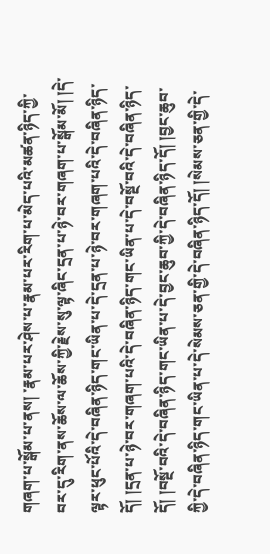གཞག་པ་སྒོམ་པ་ནས། ་རྣམ་པར་ཤེས་པ་རྣམ་པར་རིག་པ་མེད་པའི་མཚན་ཉིད་ཀྱི་བར་དུ་རིག་ནས་ཆོས་ལ་ཆོས་ཀྱི་རྗེས་སུ་ལྟ་ཞིང་དྲན་པ་ཉེ་བར་གཞག་པ་སྒོམ་མོ། །དེ་ལྟར་ཕུང་པོའི་དེ་བཞིན་ཉིད་གང་ཡིན་པ་དེ་དྲན་པ་ཉེ་བར་གཞག་པའི་དེ་བཞིན་ཉིད་དོ། །དྲན་པ་ཉེ་བར་གཞག་པའི་དེ་བཞིན་ཉིད་གང་ཡིན་པ་དེ་བསྔོ་བའི་དེ་བཞིན་ཉིད་དོ། །བསྔོ་བའི་དེ་བཞིན་ཉིད་གང་ཡིན་པ་དེ་བྱང་ཆུབ་ཀྱི་དེ་བཞིན་ཉིད་དོ། །བྱང་ཆུབ་ཀྱི་དེ་བཞིན་ཉིད་གང་ཡིན་པ་དེ་སེམས་ཅན་གྱི་དེ་བཞིན་ཉིད་དོ། །སེམས་ཅན་གྱི་དེ་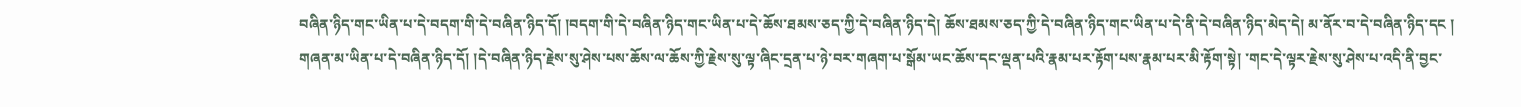བཞིན་ཉིད་གང་ཡིན་པ་དེ་བདག་གི་དེ་བཞིན་ཉིད་དོ། །བདག་གི་དེ་བཞིན་ཉིད་གང་ཡིན་པ་དེ་ཆོས་ཐམས་ཅད་ཀྱི་དེ་བཞིན་ཉིད་དེ། ཆོས་ཐམས་ཅད་ཀྱི་དེ་བཞིན་ཉིད་གང་ཡིན་པ་དེ་ནི་དེ་བཞིན་ཉིད་མེད་དེ། མ་ནོར་བ་དེ་བཞིན་ཉིད་དང ། གཞན་མ་ཡིན་པ་དེ་བཞིན་ཉིད་དོ། །དེ་བཞིན་ཉིད་རྗེས་སུ་ཤེས་པས་ཆོས་ལ་ཆོས་ཀྱི་རྗེས་སུ་ལྟ་ཞིང་དྲན་པ་ཉེ་བར་གཞག་པ་སྒོམ་ཡང་ཆོས་དང་ལྡན་པའི་རྣམ་པར་རྟོག་པས་རྣམ་པར་མི་རྟོག་སྟེ། ་གང་དེ་ལྟར་རྗེས་སུ་ཤེས་པ་འདི་ནི་བྱང་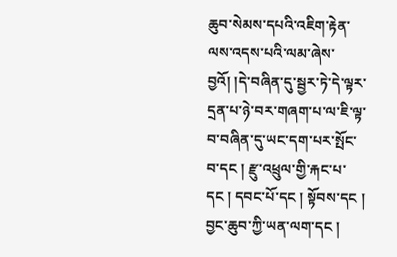ཆུབ་སེམས་དཔའི་འཇིག་རྟེན་ལས་འདས་པའི་ལམ་ཞེས་བྱའོ། །དེ་བཞིན་དུ་སྦྱར་ཏེ་དེ་ལྟར་དྲན་པ་ཉེ་བར་གཞག་པ་ལ་ཇི་ལྟ་བ་བཞིན་དུ་ཡང་དག་པར་སྤོང་བ་དང ། རྫུ་འཕྲུལ་གྱི་རྐང་པ་དང ། དབང་པོ་དང ། སྟོབས་དང ། བྱང་ཆུབ་ཀྱི་ཡན་ལག་དང །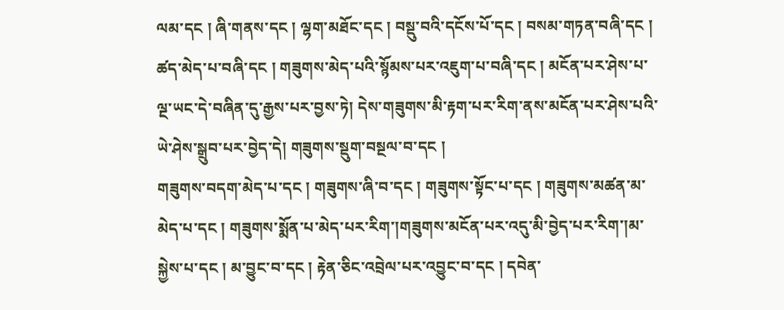ལམ་དང ། ཞི་གནས་དང ། ལྷག་མཐོང་དང ། བསྡུ་བའི་དངོས་པོ་དང ། བསམ་གཏན་བཞི་དང ། ཚད་མེད་པ་བཞི་དང ། གཟུགས་མེད་པའི་སྙོམས་པར་འཇུག་པ་བཞི་དང ། མངོན་པར་ཤེས་པ་ལྔ་ཡང་དེ་བཞིན་དུ་རྒྱས་པར་བྱས་ཏེ། དེས་གཟུགས་མི་རྟག་པར་རིག་ནས་མངོན་པར་ཤེས་པའི་ཡེ་ཤེས་སྒྲུབ་པར་བྱེད་དེ། གཟུགས་སྡུག་བསྔལ་བ་དང །
གཟུགས་བདག་མེད་པ་དང ། གཟུགས་ཞི་བ་དང ། གཟུགས་སྟོང་པ་དང ། གཟུགས་མཚན་མ་མེད་པ་དང ། གཟུགས་སྨོན་པ་མེད་པར་རིག་།གཟུགས་མངོན་པར་འདུ་མི་བྱེད་པར་རིག་།མ་སྐྱེས་པ་དང ། མ་བྱུང་བ་དང ། རྟེན་ཅིང་འབྲེལ་པར་འབྱུང་བ་དང ། དབེན་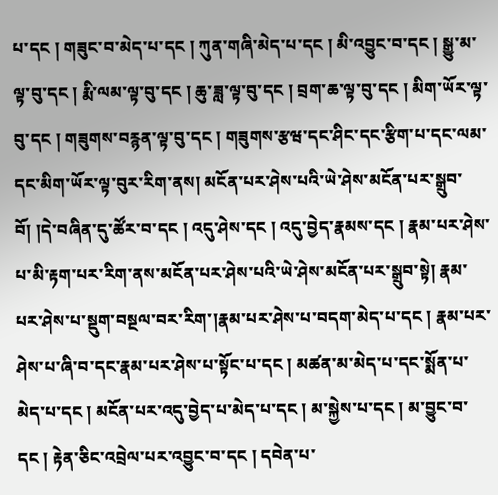པ་དང ། གཟུང་བ་མེད་པ་དང ། ཀུན་གཞི་མེད་པ་དང ། མི་འབྱུང་བ་དང ། སྒྱུ་མ་ལྟ་བུ་དང ། རྨི་ལམ་ལྟ་བུ་དང ། ཆུ་ཟླ་ལྟ་བུ་དང ། བྲག་ཆ་ལྟ་བུ་དང ། མིག་ཡོར་ལྟ་བུ་དང ། གཟུགས་བརྙན་ལྟ་བུ་དང ། གཟུགས་རྩཝ་དང་ཤིང་དང་རྩིག་པ་དང་ལམ་དང་མིག་ཡོར་ལྟ་བུར་རིག་ནས། མངོན་པར་ཤེས་པའི་ཡེ་ཤེས་མངོན་པར་སྒྲུབ་བོ། །དེ་བཞིན་དུ་ཚོར་བ་དང ། འདུ་ཤེས་དང ། འདུ་བྱེད་རྣམས་དང ། རྣམ་པར་ཤེས་པ་མི་རྟག་པར་རིག་ནས་མངོན་པར་ཤེས་པའི་ཡེ་ཤེས་མངོན་པར་སྒྲུབ་སྟེ། རྣམ་པར་ཤེས་པ་སྡུག་བསྔལ་བར་རིག་།རྣམ་པར་ཤེས་པ་བདག་མེད་པ་དང ། རྣམ་པར་ཤེས་པ་ཞི་བ་དང་རྣམ་པར་ཤེས་པ་སྟོང་པ་དང ། མཚན་མ་མེད་པ་དང་སྨོན་པ་མེད་པ་དང ། མངོན་པར་འདུ་བྱེད་པ་མེད་པ་དང ། མ་སྐྱེས་པ་དང ། མ་བྱུང་བ་དང ། རྟེན་ཅིང་འབྲེལ་པར་འབྱུང་བ་དང ། དབེན་པ་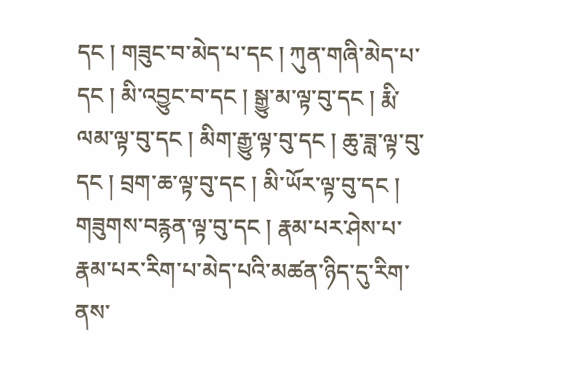དང ། གཟུང་བ་མེད་པ་དང ། ཀུན་གཞི་མེད་པ་དང ། མི་འབྱུང་བ་དང ། སྒྱུ་མ་ལྟ་བུ་དང ། རྨི་ལམ་ལྟ་བུ་དང ། མིག་རྒྱུ་ལྟ་བུ་དང ། ཆུ་ཟླ་ལྟ་བུ་དང ། བྲག་ཆ་ལྟ་བུ་དང ། མི་ཡོར་ལྟ་བུ་དང ། གཟུགས་བརྙན་ལྟ་བུ་དང ། རྣམ་པར་ཤེས་པ་རྣམ་པར་རིག་པ་མེད་པའི་མཚན་ཉིད་དུ་རིག་ནས་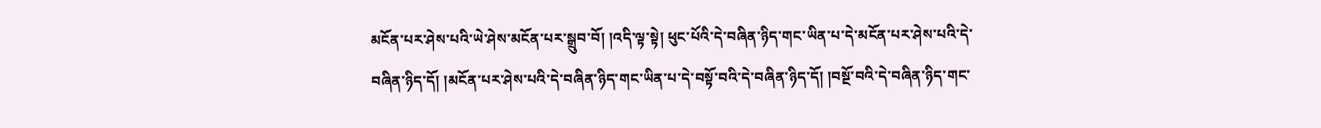མངོན་པར་ཤེས་པའི་ཡེ་ཤེས་མངོན་པར་སྒྲུབ་བོ། །འདི་ལྟ་སྟེ། ཕུང་པོའི་དེ་བཞིན་ཉིད་གང་ཡིན་པ་དེ་མངོན་པར་ཤེས་པའི་དེ་བཞིན་ཉིད་དོ། །མངོན་པར་ཤེས་པའི་དེ་བཞིན་ཉིད་གང་ཡིན་པ་དེ་བསྟོ་བའི་དེ་བཞིན་ཉིད་དོ། །བསྔོ་བའི་དེ་བཞིན་ཉིད་གང་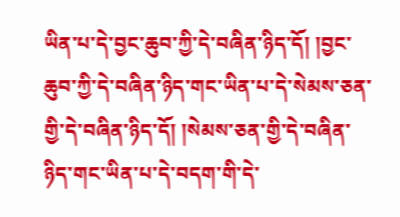ཡིན་པ་དེ་བྱང་ཆུབ་ཀྱི་དེ་བཞིན་ཉིད་དོ། །བྱང་ཆུབ་ཀྱི་དེ་བཞིན་ཉིད་གང་ཡིན་པ་དེ་སེམས་ཅན་གྱི་དེ་བཞིན་ཉིད་དོ། །སེམས་ཅན་གྱི་དེ་བཞིན་ཉིད་གང་ཡིན་པ་དེ་བདག་གི་དེ་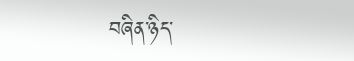བཞིན་ཉིད་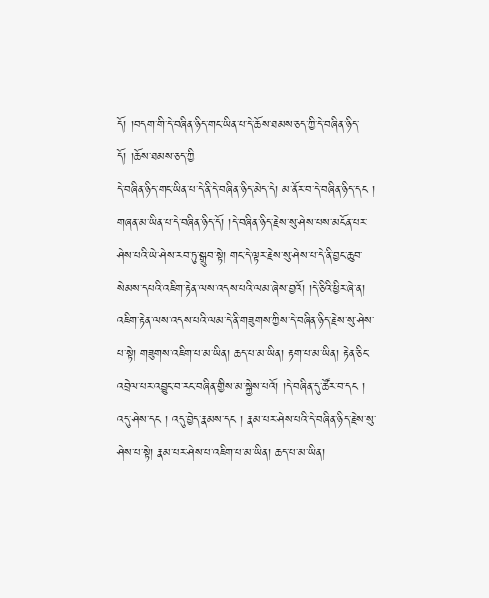དོ། །བདག་གི་དེ་བཞིན་ཉིད་གང་ཡིན་པ་དེ་ཆོས་ཐམས་ཅད་ཀྱི་དེ་བཞིན་ཉིད་དོ། །ཆོས་ཐམས་ཅད་ཀྱི
དེ་བཞིན་ཉིད་གང་ཡིན་པ་དེ་ནི་དེ་བཞིན་ཉིད་མེད་དེ། མ་ནོར་བ་དེ་བཞིན་ཉིད་དང ། གཞན་མ་ཡིན་པ་དེ་བཞིན་ཉིད་དོ། །དེ་བཞིན་ཉིད་རྗེས་སུ་ཤེས་པས་མངོན་པར་ཤེས་པའི་ཡེ་ཤེས་རབ་ཏུ་སྒྲུབ་སྟེ། གང་དེ་ལྟར་རྗེས་སུ་ཤེས་པ་དེ་ནི་བྱང་ཆུབ་སེམས་དཔའི་འཇིག་རྟེན་ལས་འདས་པའི་ལམ་ཞེས་བྱའོ། །དེ་ཅིའི་ཕྱིར་ཞེ་ན། འཇིག་རྟེན་ལས་འདས་པའི་ལམ་དེ་ནི་གཟུགས་ཀྱིས་དེ་བཞིན་ཉིད་རྗེས་སུ་ཤེས་པ་སྟེ། གཟུགས་འཇིག་པ་མ་ཡིན། ཆད་པ་མ་ཡིན། རྟག་པ་མ་ཡིན། རྟེན་ཅིང་འབྲེལ་པར་འབྱུང་བ་རང་བཞིན་གྱིས་མ་སྐྱེས་པའོ། །དེ་བཞིན་དུ་ཚོར་བ་དང ། འདུ་ཤེས་དང ། འདུ་བྱེད་རྣམས་དང ། རྣམ་པར་ཤེས་པའི་དེ་བཞིན་ཉིད་རྗེས་སུ་ཤེས་པ་སྟེ། རྣམ་པར་ཤེས་པ་འཇིག་པ་མ་ཡིན། ཆད་པ་མ་ཡིན།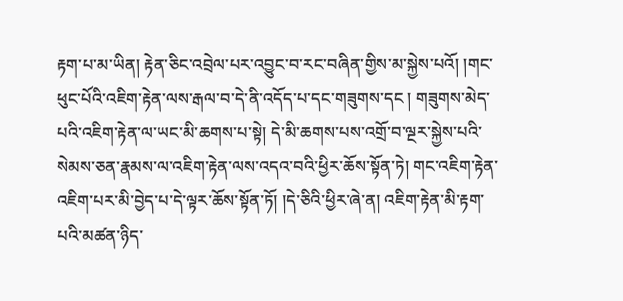རྟག་པ་མ་ཡིན། རྟེན་ཅིང་འབྲེལ་པར་འབྱུང་བ་རང་བཞིན་གྱིས་མ་སྐྱེས་པའོ། །གང་ཕུང་པོའི་འཇིག་རྟེན་ལས་རྒལ་བ་དེ་ནི་འདོད་པ་དང་གཟུགས་དང ། གཟུགས་མེད་པའི་འཇིག་རྟེན་ལ་ཡང་མི་ཆགས་པ་སྟེ། དེ་མི་ཆགས་པས་འགྲོ་བ་ལྔར་སྐྱེས་པའི་སེམས་ཅན་རྣམས་ལ་འཇིག་རྟེན་ལས་འདའ་བའི་ཕྱིར་ཆོས་སྟོན་ཏེ། གང་འཇིག་རྟེན་འཇིག་པར་མི་བྱེད་པ་དེ་ལྟར་ཆོས་སྟོན་ཏོ། །དེ་ཅིའི་ཕྱིར་ཞེ་ན། འཇིག་རྟེན་མི་རྟག་པའི་མཚན་ཉིད་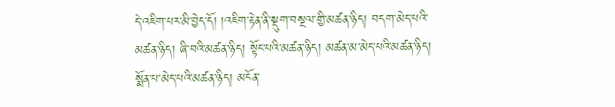དེ་འཇིག་པར་མི་བྱེད་དོ། །འཇིག་རྟེན་ནི་སྡུག་བསྔལ་གྱི་མཚན་ཉིད། བདག་མེད་པའི་མཚན་ཉིད། ཞི་བའི་མཚན་ཉིད། སྟོང་པའི་མཚན་ཉིད། མཚན་མ་མེད་པའི་མཚན་ཉིད། སྨོན་པ་མེད་པའི་མཚན་ཉིད། མངོན་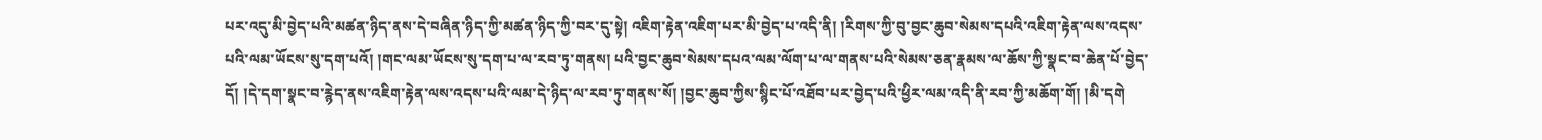པར་འདུ་མི་བྱེད་པའི་མཚན་ཉིད་ནས་དེ་བཞིན་ཉིད་ཀྱི་མཚན་ཉིད་ཀྱི་བར་དུ་སྟེ། འཇིག་རྟེན་འཇིག་པར་མི་བྱེད་པ་འདི་ནི། །རིགས་ཀྱི་བུ་བྱང་ཆུབ་སེམས་དཔའི་འཇིག་རྟེན་ལས་འདས་པའི་ལམ་ཡོངས་སུ་དག་པའོ། །གང་ལམ་ཡོངས་སུ་དག་པ་ལ་རབ་ཏུ་གནས། པའི་བྱང་ཆུབ་སེམས་དཔའ་ལམ་ལོག་པ་ལ་གནས་པའི་སེམས་ཅན་རྣམས་ལ་ཆོས་ཀྱི་སྣང་བ་ཆེན་པོ་བྱེད་དོ། །དེ་དག་སྣང་བ་རྙེད་ནས་འཇིག་རྟེན་ལས་འདས་པའི་ལམ་དེ་ཉིད་ལ་རབ་ཏུ་གནས་སོ། །བྱང་ཆུབ་ཀྱིས་སྙིང་པོ་འཐོབ་པར་བྱེད་པའི་ཕྱིར་ལམ་འདི་ནི་རབ་ཀྱི་མཆོག་གོ། །མི་དགེ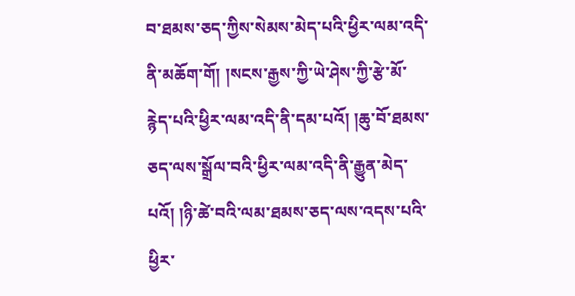བ་ཐམས་ཅད་ཀྱིས་སེམས་མེད་པའི་ཕྱིར་ལམ་འདི་ནི་མཆོག་གོ། །སངས་རྒྱས་ཀྱི་ཡེ་ཤེས་ཀྱི་རྩེ་མོ་རྙེད་པའི་ཕྱིར་ལམ་འདི་ནི་དམ་པའོ། །ཆུ་བོ་ཐམས་ཅད་ལས་སྒྲོལ་བའི་ཕྱིར་ལམ་འདི་ནི་རྒྱུན་མེད་པའོ། །ཉི་ཚེ་བའི་ལམ་ཐམས་ཅད་ལས་འདས་པའི་ཕྱིར་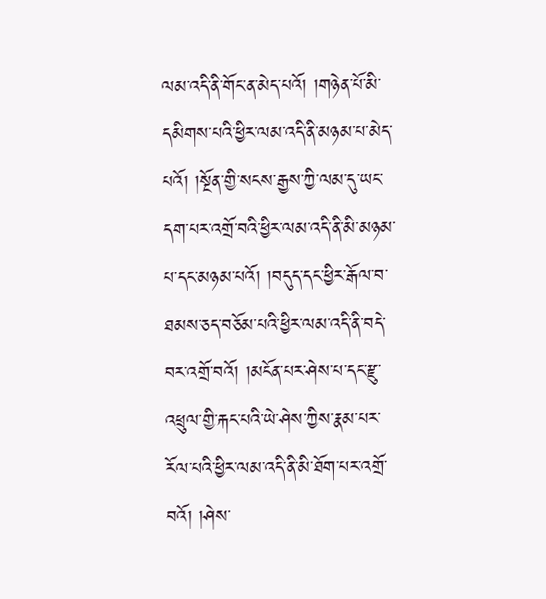ལམ་འདི་ནི་གོང་ན་མེད་པའོ། །གཉེན་པོ་མི་དམིགས་པའི་ཕྱིར་ལམ་འདི་ནི་མཉམ་པ་མེད་པའོ། །སྔོན་གྱི་སངས་རྒྱས་ཀྱི་ལམ་དུ་ཡང་དག་པར་འགྲོ་བའི་ཕྱིར་ལམ་འདི་ནི་མི་མཉམ་པ་དང་མཉམ་པའོ། །བདུད་དང་ཕྱིར་རྒོལ་བ་ཐམས་ཅད་བཅོམ་པའི་ཕྱིར་ལམ་འདི་ནི་བདེ་བར་འགྲོ་བའོ། །མངོན་པར་ཤེས་པ་དང་རྫུ་འཕྲུལ་གྱི་རྐང་པའི་ཡེ་ཤེས་ཀྱིས་རྣམ་པར་རོལ་པའི་ཕྱིར་ལམ་འདི་ནི་མི་ཐོག་པར་འགྲོ་བའོ། །ཤེས་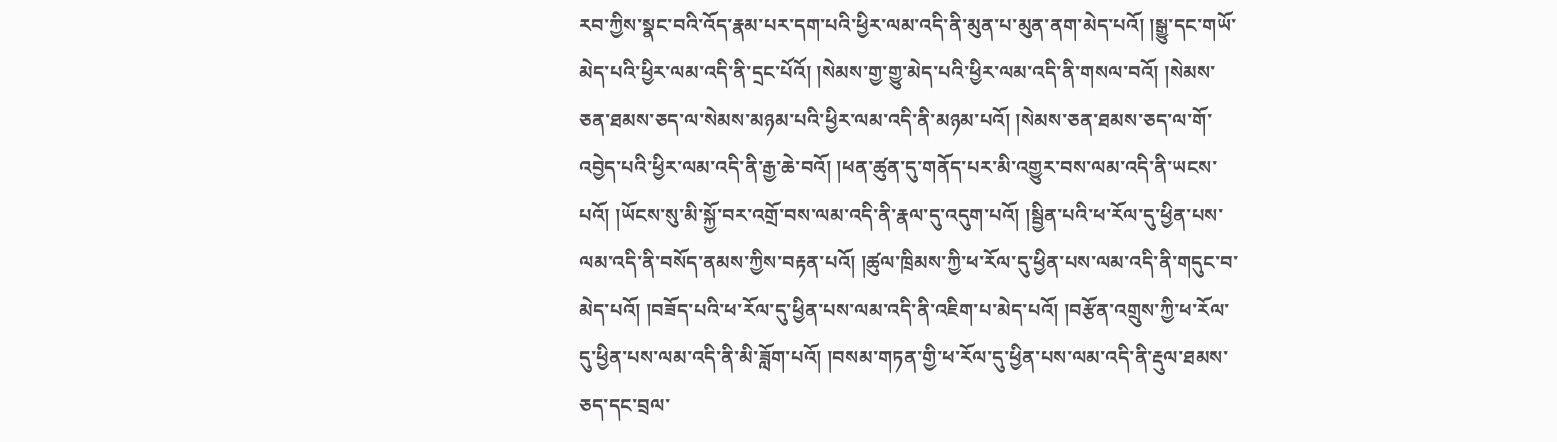རབ་ཀྱིས་སྣང་བའི་འོད་རྣམ་པར་དག་པའི་ཕྱིར་ལམ་འདི་ནི་མུན་པ་མུན་ནག་མེད་པའོ། །སྒྱུ་དང་གཡོ་མེད་པའི་ཕྱིར་ལམ་འདི་ནི་དྲང་པོའོ། །སེམས་གྱ་གྱུ་མེད་པའི་ཕྱིར་ལམ་འདི་ནི་གསལ་བའོ། །སེམས་ཅན་ཐམས་ཅད་ལ་སེམས་མཉམ་པའི་ཕྱིར་ལམ་འདི་ནི་མཉམ་པའོ། །སེམས་ཅན་ཐམས་ཅད་ལ་གོ་འབྱེད་པའི་ཕྱིར་ལམ་འདི་ནི་རྒྱ་ཆེ་བའོ། །ཕན་ཚུན་དུ་གནོད་པར་མི་འགྱུར་བས་ལམ་འདི་ནི་ཡངས་པའོ། །ཡོངས་སུ་མི་སྐྱོ་བར་འགྲོ་བས་ལམ་འདི་ནི་རྣལ་དུ་འདུག་པའོ། །སྦྱིན་པའི་ཕ་རོལ་དུ་ཕྱིན་པས་ལམ་འདི་ནི་བསོད་ནམས་ཀྱིས་བརྟན་པའོ། །ཚུལ་ཁྲིམས་ཀྱི་ཕ་རོལ་དུ་ཕྱིན་པས་ལམ་འདི་ནི་གདུང་བ་མེད་པའོ། །བཟོད་པའི་ཕ་རོལ་དུ་ཕྱིན་པས་ལམ་འདི་ནི་འཇིག་པ་མེད་པའོ། །བརྩོན་འགྲུས་ཀྱི་ཕ་རོལ་དུ་ཕྱིན་པས་ལམ་འདི་ནི་མི་ཟློག་པའོ། །བསམ་གཏན་གྱི་ཕ་རོལ་དུ་ཕྱིན་པས་ལམ་འདི་ནི་རྡུལ་ཐམས་ཅད་དང་བྲལ་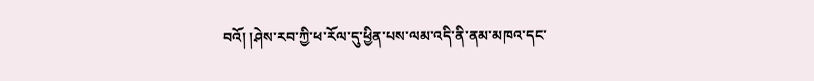བའོ། །ཤེས་རབ་ཀྱི་ཕ་རོལ་དུ་ཕྱིན་པས་ལམ་འདི་ནི་ནམ་མཁའ་དང་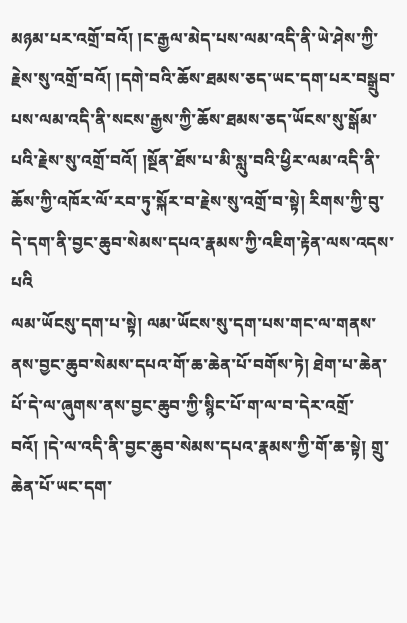མཉམ་པར་འགྲོ་བའོ། །ང་རྒྱལ་མེད་པས་ལམ་འདི་ནི་ཡེ་ཤེས་ཀྱི་རྗེས་སུ་འགྲོ་བའོ། །དགེ་བའི་ཆོས་ཐམས་ཅད་ཡང་དག་པར་བསྒྲུབ་པས་ལམ་འདི་ནི་སངས་རྒྱས་ཀྱི་ཆོས་ཐམས་ཅད་ཡོངས་སུ་སྒོམ་པའི་རྗེས་སུ་འགྲོ་བའོ། །སྔོན་ཐོས་པ་མི་སླུ་བའི་ཕྱིར་ལམ་འདི་ནི་ཆོས་ཀྱི་འཁོར་ལོ་རབ་ཏུ་སྐོར་བ་རྗེས་སུ་འགྲོ་བ་སྟེ། རིགས་ཀྱི་བུ་དེ་དག་ནི་བྱང་ཆུབ་སེམས་དཔའ་རྣམས་ཀྱི་འཇིག་རྟེན་ལས་འདས་པའི
ལམ་ཡོངསུ་དག་པ་སྟེ། ལམ་ཡོངས་སུ་དག་པས་གང་ལ་གནས་ནས་བྱང་ཆུབ་སེམས་དཔའ་གོ་ཆ་ཆེན་པོ་བགོས་ཏེ། ཐེག་པ་ཆེན་པོ་དེ་ལ་ཞུགས་ནས་བྱང་ཆུབ་ཀྱི་སྙིང་པོ་ག་ལ་བ་དེར་འགྲོ་བའོ། །དེ་ལ་འདི་ནི་བྱང་ཆུབ་སེམས་དཔའ་རྣམས་ཀྱི་གོ་ཆ་སྟེ། གྲུ་ཆེན་པོ་ཡང་དག་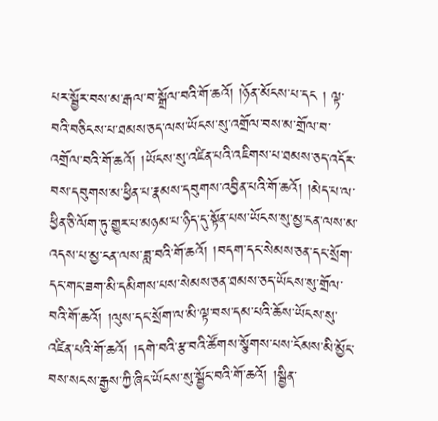པར་སྦྱོར་བས་མ་རྒལ་བ་སྒྲོལ་བའི་གོ་ཆའོ། །ཉོན་མོངས་པ་དང ། ལྟ་བའི་བཅིངས་པ་ཐམས་ཅད་ལས་ཡོངས་སུ་འགྲོལ་བས་མ་གྲོལ་བ་འགྲོལ་བའི་གོ་ཆའོ། །ཡོངས་སུ་འཛིན་པའི་འཇིགས་པ་ཐམས་ཅད་འདོར་བས་དབུགས་མ་ཕྱིན་པ་རྣམས་དབུགས་འབྱིན་པའི་གོ་ཆའོ། །མེད་པ་ལ་ཕྱིན་ཅི་ལོག་ཏུ་གྱུར་པ་མཉམ་པ་ཉིད་དུ་སྟོན་པས་ཡོངས་སུ་མྱ་ངན་ལས་མ་འདས་པ་མྱ་ངན་ལས་ཟླ་བའི་གོ་ཆའོ། །བདག་དང་སེམས་ཅན་དང་སྲོག་དང་གང་ཟག་མི་དམིགས་པས་སེམས་ཅན་ཐམས་ཅད་ཡོངས་སུ་གྲོལ་བའི་གོ་ཆའོ། །ལུས་དང་སྲོག་ལ་མི་ལྟ་བས་དམ་པའི་ཆོས་ཡོངས་སུ་འཛིན་པའི་གོ་ཆའོ། །དགེ་བའི་རྩ་བའི་ཚོགས་སྩོགས་པས་ངོམས་མི་མྱོང་བས་སངས་རྒྱས་ཀྱི་ཞིང་ཡོངས་སུ་སྦྱོང་བའི་གོ་ཆའོ། །སྦྱིན་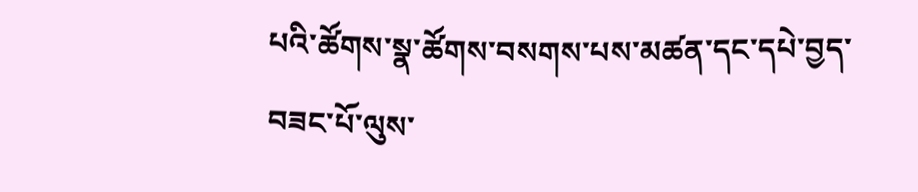པའི་ཚོགས་སྣ་ཚོགས་བསགས་པས་མཚན་དང་དཔེ་བྱད་བཟང་པོ་ལུས་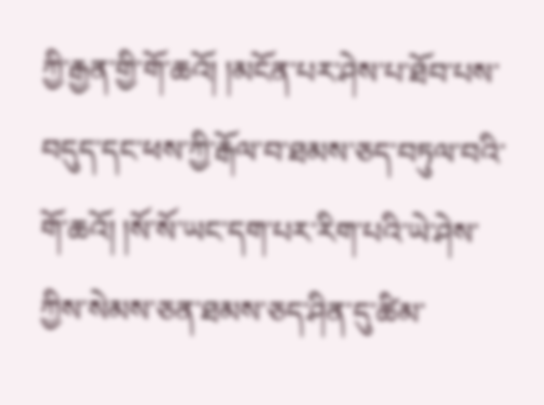ཀྱི་རྒྱན་གྱི་གོ་ཆའོ། །མངོན་པར་ཤེས་པ་ཐོབ་པས་བདུད་དང་ཕས་ཀྱི་རྒོལ་བ་ཐམས་ཅད་བཏུལ་བའི་གོ་ཆའོ། །སོ་སོ་ཡང་དག་པར་རིག་པའི་ཡེ་ཤེས་ཀྱིས་སེམས་ཅན་ཐམས་ཅད་ཤིན་དུ་ཚིམ་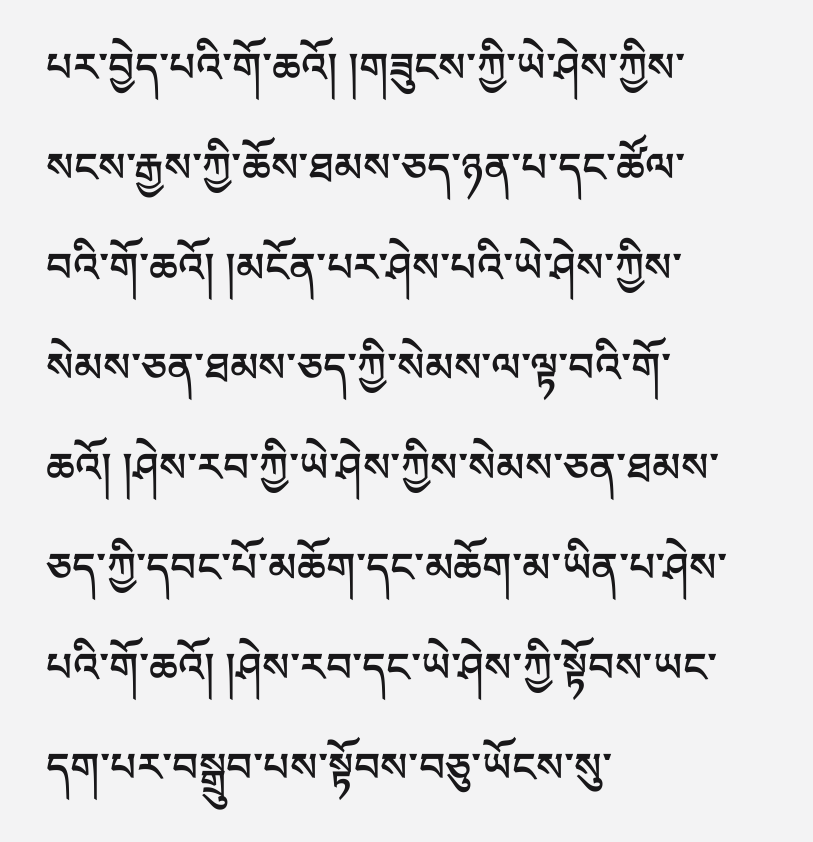པར་བྱེད་པའི་གོ་ཆའོ། །གཟུངས་ཀྱི་ཡེ་ཤེས་ཀྱིས་སངས་རྒྱས་ཀྱི་ཆོས་ཐམས་ཅད་ཉན་པ་དང་ཚོལ་བའི་གོ་ཆའོ། །མངོན་པར་ཤེས་པའི་ཡེ་ཤེས་ཀྱིས་སེམས་ཅན་ཐམས་ཅད་ཀྱི་སེམས་ལ་ལྟ་བའི་གོ་ཆའོ། །ཤེས་རབ་ཀྱི་ཡེ་ཤེས་ཀྱིས་སེམས་ཅན་ཐམས་ཅད་ཀྱི་དབང་པོ་མཆོག་དང་མཆོག་མ་ཡིན་པ་ཤེས་པའི་གོ་ཆའོ། །ཤེས་རབ་དང་ཡེ་ཤེས་ཀྱི་སྟོབས་ཡང་དག་པར་བསྒྲུབ་པས་སྟོབས་བཅུ་ཡོངས་སུ་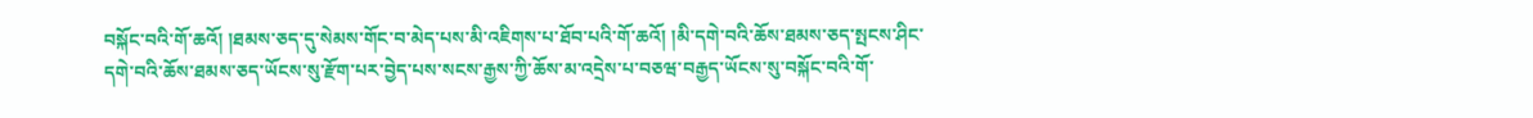བསྐོང་བའི་གོ་ཆའོ། །ཐམས་ཅད་དུ་སེམས་གོང་བ་མེད་པས་མི་འཇིགས་པ་ཐོབ་པའི་གོ་ཆའོ། །མི་དགེ་བའི་ཆོས་ཐམས་ཅད་སྤངས་ཤིང་དགེ་བའི་ཆོས་ཐམས་ཅད་ཡོངས་སུ་རྫོག་པར་བྱེད་པས་སངས་རྒྱས་ཀྱི་ཆོས་མ་འདྲེས་པ་བཅཝ་བརྒྱད་ཡོངས་སུ་བསྐོང་བའི་གོ་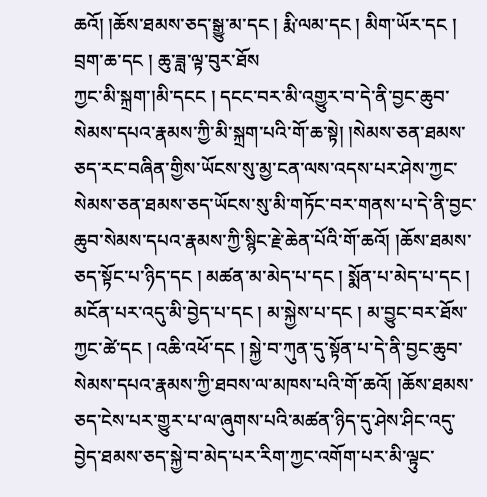ཆའོ། །ཆོས་ཐམས་ཅད་སྒྱུ་མ་དང ། རྨི་ལམ་དང ། མིག་ཡོར་དང ། བྲག་ཆ་དང ། ཆུ་ཟླ་ལྟ་བུར་ཐོས
ཀྱང་མི་སྐྲག་།མི་དངང ། དངང་བར་མི་འགྱུར་བ་དེ་ནི་བྱང་ཆུབ་སེམས་དཔའ་རྣམས་ཀྱི་མི་སྐྲག་པའི་གོ་ཆ་སྟེ། །སེམས་ཅན་ཐམས་ཅད་རང་བཞིན་གྱིས་ཡོངས་སུ་མྱ་ངན་ལས་འདས་པར་ཤེས་ཀྱང་སེམས་ཅན་ཐམས་ཅད་ཡོངས་སུ་མི་གཏོང་བར་གནས་པ་དེ་ནི་བྱང་ཆུབ་སེམས་དཔའ་རྣམས་ཀྱི་སྙིང་རྗེ་ཆེན་པོའི་གོ་ཆའོ། །ཆོས་ཐམས་ཅད་སྟོང་པ་ཉིད་དང ། མཚན་མ་མེད་པ་དང ། སྨོན་པ་མེད་པ་དང ། མངོན་པར་འདུ་མི་བྱེད་པ་དང ། མ་སྐྱེས་པ་དང ། མ་བྱུང་བར་ཐོས་ཀྱང་ཚེ་དང ། འཆི་འཕོ་དང ། སྐྱེ་བ་ཀུན་དུ་སྟོན་པ་དེ་ནི་བྱང་ཆུབ་སེམས་དཔའ་རྣམས་ཀྱི་ཐབས་ལ་མཁས་པའི་གོ་ཆའོ། །ཆོས་ཐམས་ཅད་ངེས་པར་གྱུར་པ་ལ་ཞུགས་པའི་མཚན་ཉིད་དུ་ཤེས་ཤིང་འདུ་བྱེད་ཐམས་ཅད་སྐྱེ་བ་མེད་པར་རིག་ཀྱང་འགོག་པར་མི་ལྟུང་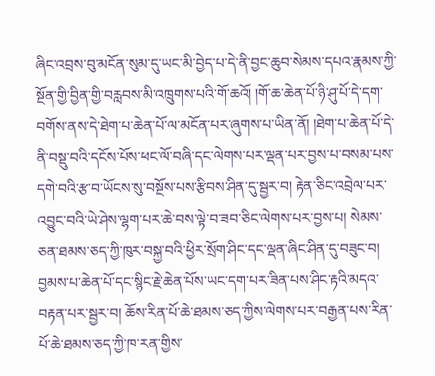ཞིང་འབྲས་བུ་མངོན་སུམ་དུ་ཡང་མི་བྱེད་པ་དེ་ནི་བྱང་ཆུབ་སེམས་དཔའ་རྣམས་ཀྱི་སྔོན་གྱི་བྱིན་གྱི་བརླབས་མི་འཁྲུགས་པའི་གོ་ཆའོ། །གོ་ཆ་ཆེན་པོ་ཉི་ཤུ་པོ་དེ་དག་བགོས་ནས་དེ་ཐེག་པ་ཆེན་པོ་ལ་མངོན་པར་ཞུགས་པ་ཡིན་ནོ། །ཐེག་པ་ཆེན་པོ་དེ་ནི་བསྡུ་བའི་དངོས་པོས་ཕང་ལོ་བཞི་དང་ལེགས་པར་ལྡན་པར་བྱས་པ་བསམ་པས་དགེ་བའི་རྩ་བ་ཡོངས་སུ་བསྔོས་པས་རྩིབས་ཤིན་དུ་སྦྱར་བ། རྟེན་ཅིང་འབྲེལ་པར་འབྱུང་བའི་ཡེ་ཤེས་ལྷག་པར་ཆེ་བས་ལྟེ་བ་ཟབ་ཅིང་ལེགས་པར་བྱས་པ། སེམས་ཅན་ཐམས་ཅད་ཀྱི་ཁུར་བསྐྱ་བའི་ཕྱིར་སྲོག་ཤིང་དང་ལྡན་ཞིང་ཤིན་དུ་བཟུང་བ། བྱམས་པ་ཆེན་པོ་དང་སྙིང་རྗེ་ཆེན་པོས་ཡང་དག་པར་ཟིན་པས་ཤིང་རྟའི་མདའ་བརྟན་པར་སྦྱར་བ། ཆོས་རིན་པོ་ཆེ་ཐམས་ཅད་ཀྱིས་ལེགས་པར་བརྒྱན་པས་རིན་པོ་ཆེ་ཐམས་ཅད་ཀྱི་ཁ་རན་གྱིས་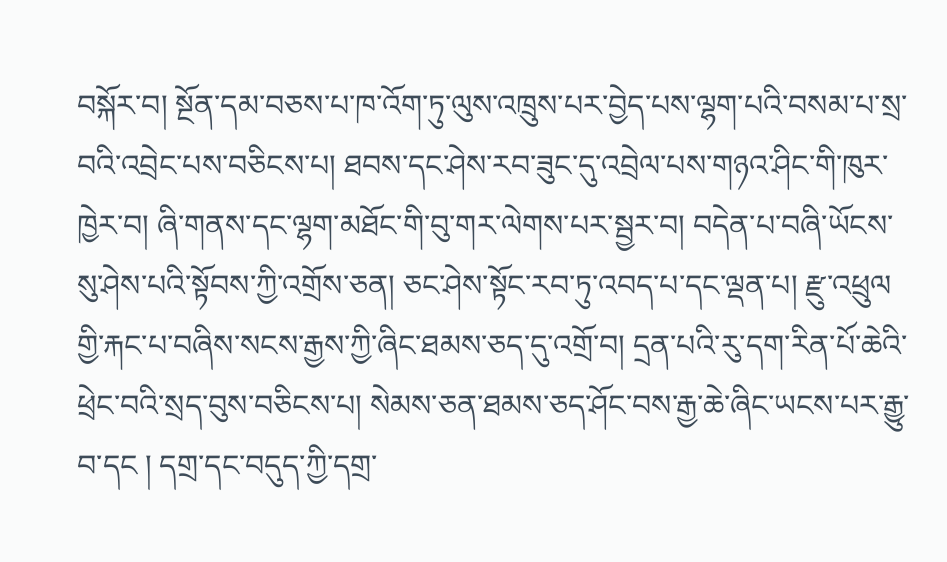བསྐོར་བ། སྔོན་དམ་བཅས་པ་ཁ་འོག་ཏུ་ལུས་འཁྲུས་པར་བྱེད་པས་ལྷག་པའི་བསམ་པ་སྲ་བའི་འབྲེང་པས་བཅིངས་པ། ཐབས་དང་ཤེས་རབ་ཟུང་དུ་འབྲེལ་པས་གཉའ་ཤིང་གི་ཁུར་ཁྱེར་བ། ཞི་གནས་དང་ལྷག་མཐོང་གི་བུ་གར་ལེགས་པར་སྦྱར་བ། བདེན་པ་བཞི་ཡོངས་སུ་ཤེས་པའི་སྟོབས་ཀྱི་འགྲོས་ཅན། ཅང་ཤེས་སྟོང་རབ་ཏུ་འབད་པ་དང་ལྡན་པ། རྫུ་འཕྲུལ
གྱི་རྐང་པ་བཞིས་སངས་རྒྱས་ཀྱི་ཞིང་ཐམས་ཅད་དུ་འགྲོ་བ། དྲན་པའི་རུ་དག་རིན་པོ་ཆེའི་ཕྲེང་བའི་སྲད་བུས་བཅིངས་པ། སེམས་ཅན་ཐམས་ཅད་ཤོང་བས་རྒྱ་ཆེ་ཞིང་ཡངས་པར་རྒྱུ་བ་དང ། དགྲ་དང་བདུད་ཀྱི་དགྲ་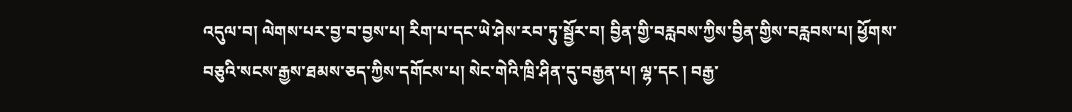འདུལ་བ། ལེགས་པར་བྱ་བ་བྱས་པ། རིག་པ་དང་ཡེ་ཤེས་རབ་ཏུ་སྦྱོར་བ། བྱིན་གྱི་བརླབས་ཀྱིས་བྱིན་གྱིས་བརླབས་པ། ཕྱོགས་བཅུའི་སངས་རྒྱས་ཐམས་ཅད་ཀྱིས་དགོངས་པ། སེང་གེའི་ཁྲི་ཤིན་དུ་བརྒྱན་པ། ལྷ་དང ། བརྒྱ་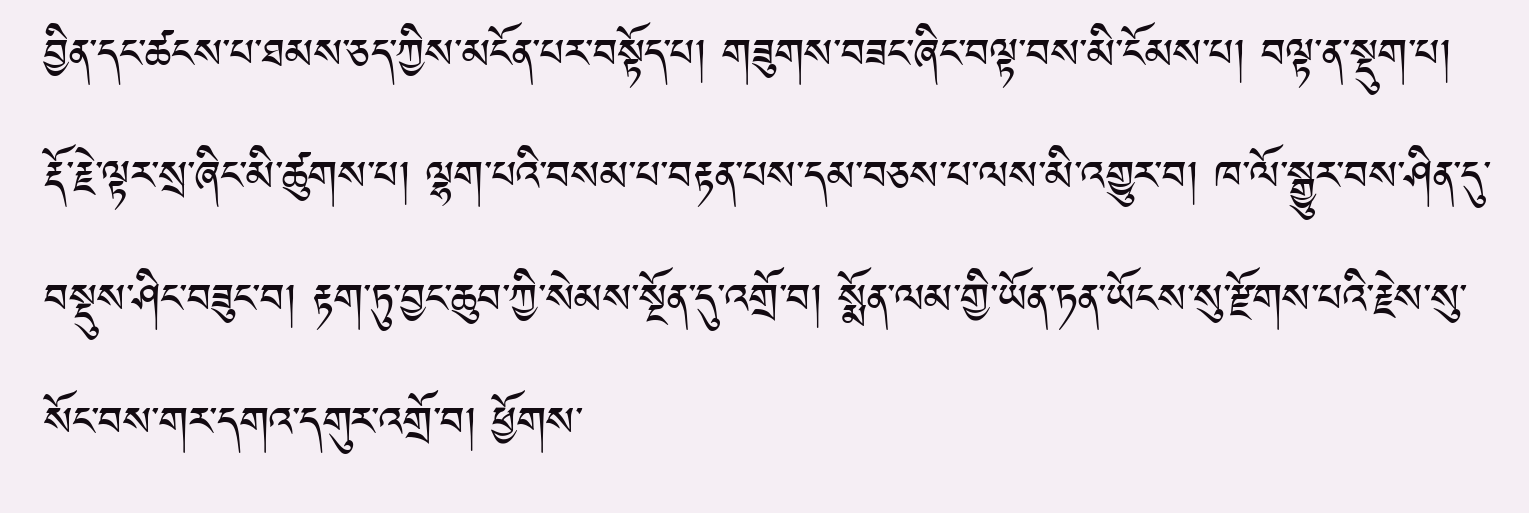བྱིན་དང་ཚངས་པ་ཐམས་ཅད་ཀྱིས་མངོན་པར་བསྟོད་པ། གཟུགས་བཟང་ཞིང་བལྟ་བས་མི་ངོམས་པ། བལྟ་ན་སྡུག་པ། རྡོ་རྗེ་ལྟར་སྲ་ཞིང་མི་ཚུགས་པ། ལྷག་པའི་བསམ་པ་བརྟན་པས་དམ་བཅས་པ་ལས་མི་འགྱུར་བ། ཁ་ལོ་སྒྱུར་བས་ཤིན་དུ་བསྡུས་ཤིང་བཟུང་བ། རྟག་ཏུ་བྱང་ཆུབ་ཀྱི་སེམས་སྔོན་དུ་འགྲོ་བ། སྨོན་ལམ་གྱི་ཡོན་ཏན་ཡོངས་སུ་རྫོགས་པའི་རྗེས་སུ་སོང་བས་གར་དགའ་དགུར་འགྲོ་བ། ཕྱོགས་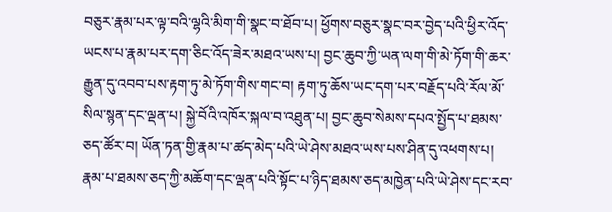བཅུར་རྣམ་པར་ལྟ་བའི་ལྷའི་མིག་གི་སྣང་བ་ཐོབ་པ། ཕྱོགས་བཅུར་སྣང་བར་བྱེད་པའི་ཕྱིར་འོད་ཡངས་པ་རྣམ་པར་དག་ཅིང་འོད་ཟེར་མཐའ་ཡས་པ། བྱང་ཆུབ་ཀྱི་ཡན་ལག་གི་མེ་ཏོག་གི་ཆར་རྒྱུན་དུ་འབབ་པས་རྟག་ཏུ་མེ་ཏོག་གིས་གང་བ། རྟག་ཏུ་ཆོས་ཡང་དག་པར་བརྗོད་པའི་རོལ་མོ་སིལ་སྙན་དང་ལྡན་པ། སྐྱེ་བོའི་འཁོར་སྐལ་བ་འཐུན་པ། བྱང་ཆུབ་སེམས་དཔའ་སྤྱོད་པ་ཐམས་ཅད་ཚོར་བ། ཡོན་ཏན་གྱི་རྣམ་པ་ཚད་མེད་པའི་ཡེ་ཤེས་མཐའ་ཡས་པས་ཤིན་དུ་འཕགས་པ། རྣམ་པ་ཐམས་ཅད་ཀྱི་མཆོག་དང་ལྡན་པའི་སྟོང་པ་ཉིད་ཐམས་ཅད་མཁྱེན་པའི་ཡེ་ཤེས་དང་རབ་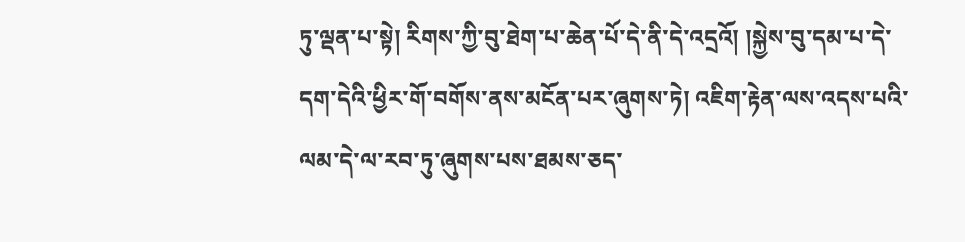ཏུ་ལྡན་པ་སྟེ། རིགས་ཀྱི་བུ་ཐེག་པ་ཆེན་པོ་དེ་ནི་དེ་འདྲའོ། །སྐྱེས་བུ་དམ་པ་དེ་དག་དེའི་ཕྱིར་གོ་བགོས་ནས་མངོན་པར་ཞུགས་ཏེ། འཇིག་རྟེན་ལས་འདས་པའི་ལམ་དེ་ལ་རབ་ཏུ་ཞུགས་པས་ཐམས་ཅད་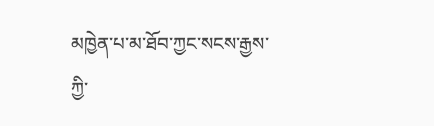མཁྱེན་པ་མ་ཐོབ་ཀྱང་སངས་རྒྱས་ཀྱི་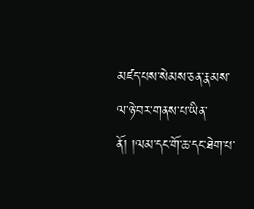མཛད་པས་སེམས་ཅན་རྣམས་ལ་ཉེ་བར་གནས་པ་ཡིན་ནོ། །ལམ་དང་གོ་ཆ་དང་ཐེག་པ་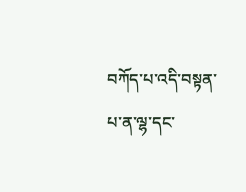བཀོད་པ་འདི་བསྟན་པ་ན་ལྷ་དང་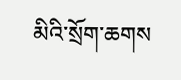མིའི་སྲོག་ཆགས